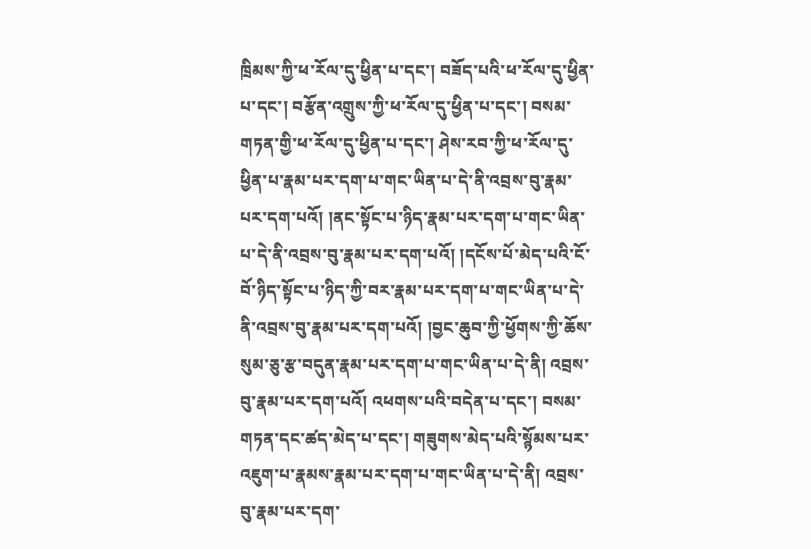ཁྲིམས་ཀྱི་ཕ་རོལ་དུ་ཕྱིན་པ་དང་། བཟོད་པའི་ཕ་རོལ་དུ་ཕྱིན་པ་དང་། བརྩོན་འགྲུས་ཀྱི་ཕ་རོལ་དུ་ཕྱིན་པ་དང་། བསམ་གཏན་གྱི་ཕ་རོལ་དུ་ཕྱིན་པ་དང་། ཤེས་རབ་ཀྱི་ཕ་རོལ་དུ་ཕྱིན་པ་རྣམ་པར་དག་པ་གང་ཡིན་པ་དེ་ནི་འབྲས་བུ་རྣམ་པར་དག་པའོ། །ནང་སྟོང་པ་ཉིད་རྣམ་པར་དག་པ་གང་ཡིན་པ་དེ་ནི་འབྲས་བུ་རྣམ་པར་དག་པའོ། །དངོས་པོ་མེད་པའི་ངོ་བོ་ཉིད་སྟོང་པ་ཉིད་ཀྱི་བར་རྣམ་པར་དག་པ་གང་ཡིན་པ་དེ་ནི་འབྲས་བུ་རྣམ་པར་དག་པའོ། །བྱང་ཆུབ་ཀྱི་ཕྱོགས་ཀྱི་ཆོས་སུམ་ཅུ་རྩ་བདུན་རྣམ་པར་དག་པ་གང་ཡིན་པ་དེ་ནི། འབྲས་བུ་རྣམ་པར་དག་པའོ། འཕགས་པའི་བདེན་པ་དང་། བསམ་གཏན་དང་ཚད་མེད་པ་དང་། གཟུགས་མེད་པའི་སྙོམས་པར་འཇུག་པ་རྣམས་རྣམ་པར་དག་པ་གང་ཡིན་པ་དེ་ནི། འབྲས་བུ་རྣམ་པར་དག་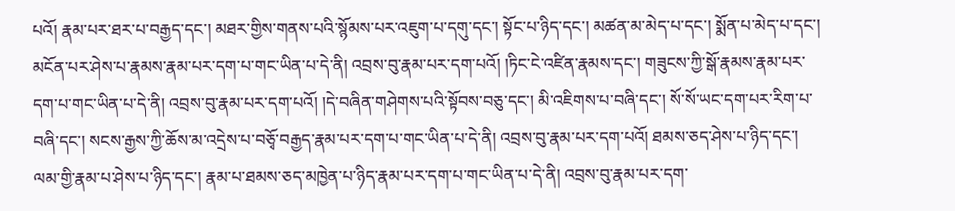པའོ། རྣམ་པར་ཐར་པ་བརྒྱད་དང་། མཐར་གྱིས་གནས་པའི་སྙོམས་པར་འཇུག་པ་དགུ་དང་། སྟོང་པ་ཉིད་དང་། མཚན་མ་མེད་པ་དང་། སྨོན་པ་མེད་པ་དང་། མངོན་པར་ཤེས་པ་རྣམས་རྣམ་པར་དག་པ་གང་ཡིན་པ་དེ་ནི། འབྲས་བུ་རྣམ་པར་དག་པའོ། །ཏིང་ངེ་འཛིན་རྣམས་དང་། གཟུངས་ཀྱི་སྒོ་རྣམས་རྣམ་པར་དག་པ་གང་ཡིན་པ་དེ་ནི། འབྲས་བུ་རྣམ་པར་དག་པའོ། །དེ་བཞིན་གཤེགས་པའི་སྟོབས་བཅུ་དང་། མི་འཇིགས་པ་བཞི་དང་། སོ་སོ་ཡང་དག་པར་རིག་པ་བཞི་དང་། སངས་རྒྱས་ཀྱི་ཆོས་མ་འདྲེས་པ་བཅྭོ་བརྒྱད་རྣམ་པར་དག་པ་གང་ཡིན་པ་དེ་ནི། འབྲས་བུ་རྣམ་པར་དག་པའོ། ཐམས་ཅད་ཤེས་པ་ཉིད་དང་། ལམ་གྱི་རྣམ་པ་ཤེས་པ་ཉིད་དང་། རྣམ་པ་ཐམས་ཅད་མཁྱེན་པ་ཉིད་རྣམ་པར་དག་པ་གང་ཡིན་པ་དེ་ནི། འབྲས་བུ་རྣམ་པར་དག་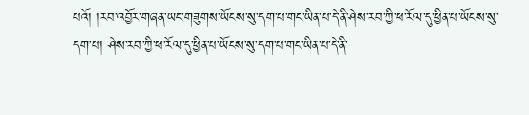པའོ། །རབ་འབྱོར་གཞན་ཡང་གཟུགས་ཡོངས་སུ་དག་པ་གང་ཡིན་པ་དེ་ནི་ཤེས་རབ་ཀྱི་ཕ་རོལ་དུ་ཕྱིན་པ་ཡོངས་སུ་དག་པ། ཤེས་རབ་ཀྱི་ཕ་རོལ་དུ་ཕྱིན་པ་ཡོངས་སུ་དག་པ་གང་ཡིན་པ་དེ་ནི་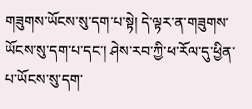གཟུགས་ཡོངས་སུ་དག་པ་སྟེ། དེ་ལྟར་ན་གཟུགས་ཡོངས་སུ་དག་པ་དང་། ཤེས་རབ་ཀྱི་ཕ་རོལ་དུ་ཕྱིན་པ་ཡོངས་སུ་དག་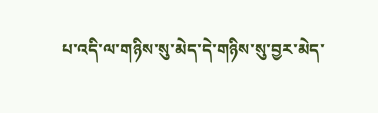པ་འདི་ལ་གཉིས་སུ་མེད་དེ་གཉིས་སུ་བྱར་མེད་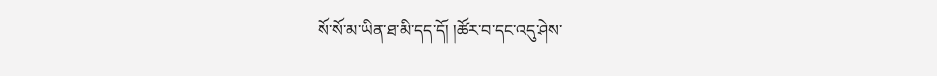སོ་སོ་མ་ཡིན་ཐ་མི་དད་དོ། །ཚོར་བ་དང་འདུ་ཤེས་